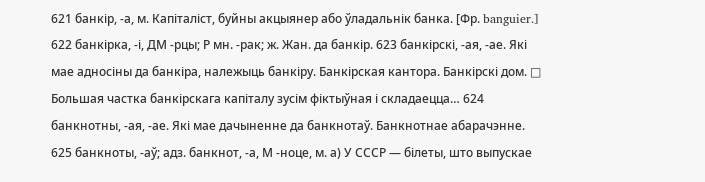621 банкір, -а, м. Капіталіст, буйны акцыянер або ўладальнік банка. [Фр. banguier.] 622 банкірка, -і, ДМ -рцы; Р мн. -рак; ж. Жан. да банкір. 623 банкірскі, -ая, -ае. Які мае адносіны да банкіра, належыць банкіру. Банкірская кантора. Банкірскі дом. □ Большая частка банкірскага капіталу зусім фіктыўная і складаецца… 624 банкнотны, -ая, -ае. Які мае дачыненне да банкнотаў. Банкнотнае абарачэнне. 625 банкноты, -аў; адз. банкнот, -а, М -ноце, м. а) У СССР — білеты, што выпускае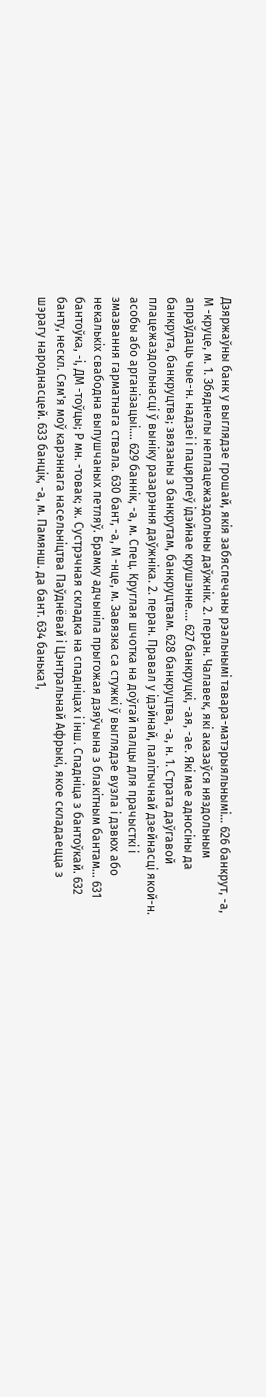Дзяржаўны банк у выглядзе грошай, якія забяспечаны рэальнымі тавара-матэрыяльнымі… 626 банкрут, -а, М -круце, м. 1. Збяднелы неплацежаздольны даўжнік. 2. перан. Чалавек, які аказаўся няздольным апраўдаць чые-н. надзеі і пацярпеў ідэйнае крушэнне.… 627 банкруцкі, -ая, -ае. Які мае адносіны да банкрута, банкруцтва; звязаны з банкрутам, банкруцтвам. 628 банкруцтва, -а, н. 1. Страта даўгавой плацежаздольнасці ў выніку разарэння даўжніка. 2. перан. Правал у ідэйнай, палітычнай дзейнасці якой-н. асобы або арганізацыі.… 629 баннік, -а, м. Спец. Круглая шчотка на доўгай палцы для прачысткі і змазвання гарматнага ствала. 630 бант, -а, М -нце, м. Завязка са стужкі ў выглядзе вузла і дзвюх або некалькіх свабодна выпушчаных петляў. Брамку адчыніла прыгожая дзяўчына з блакітным бантам… 631 бантоўка, -і, ДМ -тоўцы; Р мн. -товак; ж. Сустрэчная складка на спадніцах і інш. Спадніца з бантоўкай. 632 банту, нескл. Сям'я моў карэннага насельніцтва Паўднёвай і Цэнтральнай Афрыкі, якое складаецца з шэрагу народнасцей. 633 банцік, -а, м. Памянш. да бант. 634 банька1,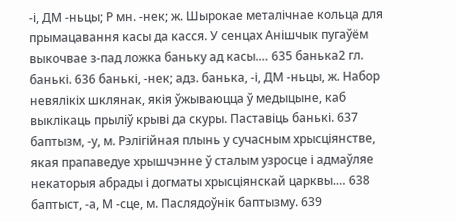-і, ДМ -ньцы; Р мн. -нек; ж. Шырокае металічнае кольца для прымацавання касы да касся. У сенцах Анішчык пугаўём выкочвае з-пад ложка баньку ад касы.… 635 банька2 гл. банькі. 636 банькі, -нек; адз. банька, -і, ДМ -ньцы, ж. Набор невялікіх шклянак, якія ўжываюцца ў медыцыне, каб выклікаць прыліў крыві да скуры. Паставіць банькі. 637 баптызм, -у, м. Рэлігійная плынь у сучасным хрысціянстве, якая прапаведуе хрышчэнне ў сталым узросце і адмаўляе некаторыя абрады і догматы хрысціянскай царквы.… 638 баптыст, -а, М -сце, м. Паслядоўнік баптызму. 639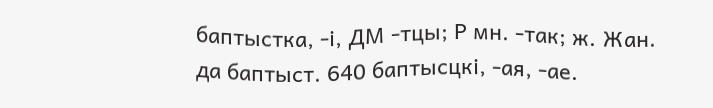баптыстка, -і, ДМ -тцы; Р мн. -так; ж. Жан. да баптыст. 640 баптысцкі, -ая, -ае.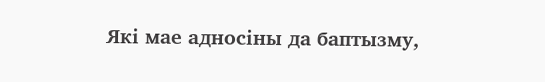Які мае адносіны да баптызму,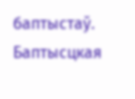баптыстаў. Баптысцкая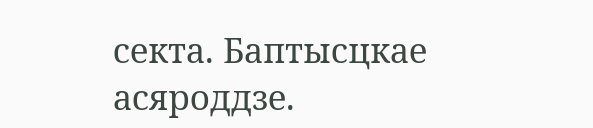секта. Баптысцкае асяроддзе.